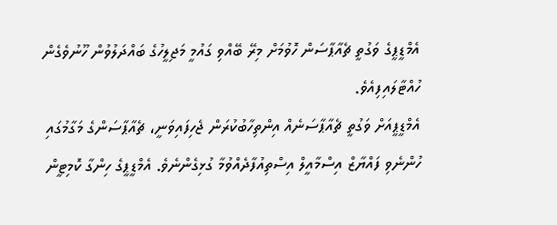އެމްޑީޕީގެ ވަގުތީ ޗެއާޕާސަން ހޮވުމަށް މިރޭ ބޭއްވި ގައުމީ މަޖިލީހުގެ ބައްދަލުވުން ހޫނުވެގެން ހުއްޓާލައިފިއެވެ.
އެމްޑީޕީއަށް ވަގުތީ ޗެއާޕާސަނެއް އިންތިހާބުކުރަން ޖެހިފައިވަނީ، ޗެއާޕާސަންގެ މަގާމުގައި ހުންނެވި ފައްޔާޒް އިސްމާއީލް އިސްތިއުފާދެއްވުމާ ގުޅިގެންނެވެ. އެމްޑީޕީގެ ހިންގާ ކޮމިޓީން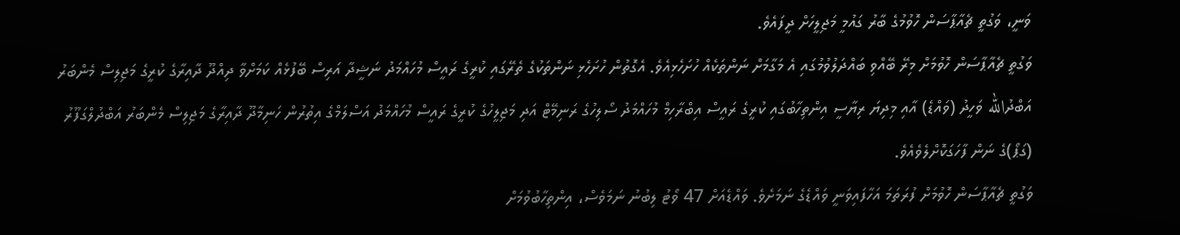ވަނީ، ވަގުތީ ޗެއާޕާސަން ހޮވުމުގެ ބާރު ގައުމީ މަޖިލީހަށް ދީފައެވެ.
ވަގުތީ ޗެއާޕާސަން ހޮވުމަށް މިރޭ ބޭއްވި ބައްދަލުވުމުގައި އެ މަގާމަށް ނަންތަކެއް ހުށަހެޅިއެވެ. އެގޮތުން ހުށަހެޅި ނަންތަކުގެ ތެރޭގައި ކުރީގެ ރައީސް މުހައްމަދު ނަޝީދާ އަރިސް ބޭފުޅެއް ކަމަށްވާ ދިއްދޫ ދާއިރާގެ ކުރީގެ މަޖިލިސް މެންބަރު އަބްދުالله ވަހީދު (ވައްޑެ) އާއި މިދިޔަ ރިޔާސީ އިންތިހާބުގައި ކުރީގެ ރައީސް އިބްރާހިމް މުހައްމަދު ސޯލިހުގެ ރަނިމޭޓް އަދި މަޖިލީހުގެ ކުރީގެ ރައީސް މުހައްމަދު އަސްލަމްގެ އިތުރުން ހަނިމާދޫ ދާއިރާގެ މަޖިލިސް މެންބަރު އަބްދުލްގަފޫރު (ގަޕޯ)ގެ ނަން ފާހަގަކޮށްލެވެއެވެ.
ވަގުތީ ޗެއާޕާސަން ހޮވުމަށް ފުރަތަމަ އަހާފައިވަނީ ވައްޑެގެ ނަމަށެވެ. ވައްޑެއަށް 47 ވޯޓު ލިބުނު ނަމަވެސް، އިންތިހާބުވުމަށް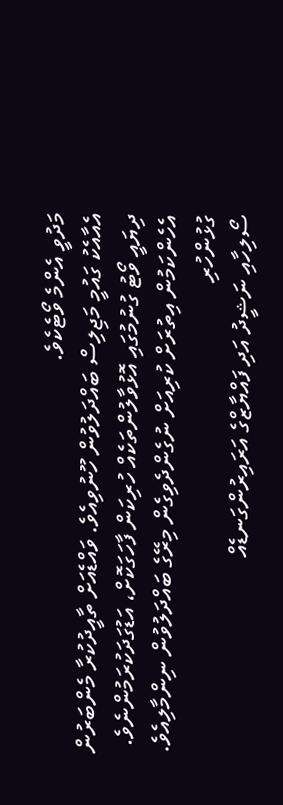މަދުވީ އެންމެ ވޯޓެކެވެ.
އެއާއެކު ގައުމީ މަޖިލިސް ބައްދަލުވުން ހޫނުވިއެވެ. ވައްޑެއަށް ތާއީދުކުރާ މެންބަރުން ދިޔައީ ވޯޓު ގުނުމުގައި އޮޅުވާލުންތަކެއް ހުރިކަން ފާހަގަކޮށް، އަޑުގަދަކުރަމުންނެވެ. އެހެންކަމުން އިތުރަށް ކުރިއަށް ނުގެންދެވިގެން މިރޭގެ ބައްދަލުވުން ނިންމާލިއެވެ.
ގުޅުންހުރި
ސޯލިހާއި ނަޝީދު އަދި ފައްޔާޒްގެ އަރައިރުންގަނޑެއް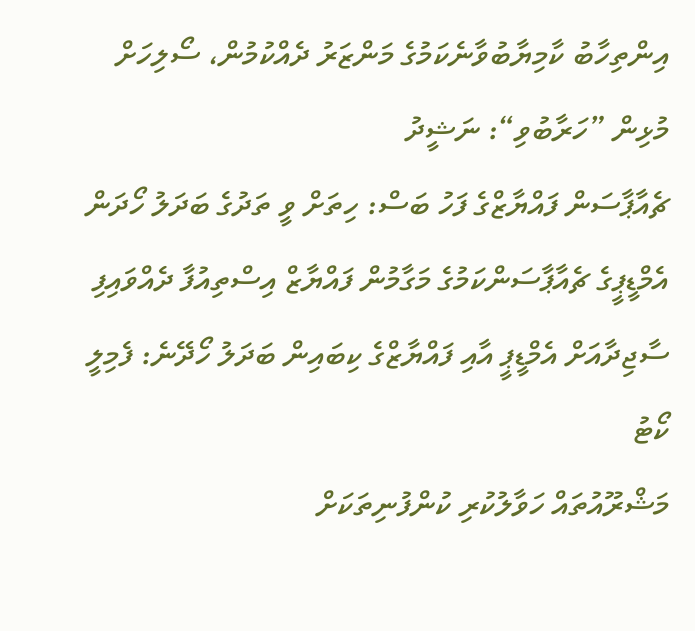އިންތިހާބު ކާމިޔާބުވާނެކަމުގެ މަންޒަރު ދެއްކުމުން، ސޯލިހަށް މުޅިން ”ހަރާބުވި“: ނަޝީދު
ޗެއާޕާސަން ފައްޔާޒްގެ ފަހު ބަސް: ހިތަށް ވީ ތަދުގެ ބަދަލު ހޯދަން
އެމްޑީޕީގެ ޗެއާޕާސަންކަމުގެ މަގާމުން ފައްޔާޒް އިސްތިއުފާ ދެއްވައިފި
ސާޖިދާއަށް އެމްޑީޕީ އާއި ފައްޔާޒްގެ ކިބައިން ބަދަލު ހޯދޭނެ: ފެމިލީ ކޯޓު
މަޝްރޫއުތައް ހަވާލުކުރި ކުންފުނިތަކަށް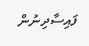ފައިސާދިނުން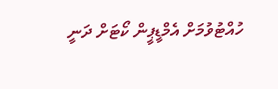ހުއްޓުވުމަށް އެމްޑީޕީން ކޯޓަށް ދަނީ